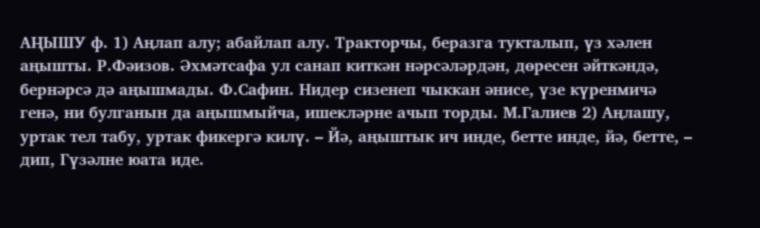АҢЫШУ ф. 1) Аңлап алу; абайлап алу. Тракторчы, беразга тукталып, үз хәлен аңышты. Р.Фәизов. Әхмәтсафа ул санап киткән нәрсәләрдән, дөресен әйткәндә, бернәрсә дә аңышмады. Ф.Сафин. Нидер сизенеп чыккан әнисе, үзе күренмичә генә, ни булганын да аңышмыйча, ишекләрне ачып торды. М.Галиев 2) Аңлашу, уртак тел табу, уртак фикергә килү. – Йә, аңыштык ич инде, бетте инде, йә, бетте, – дип, Гүзәлне юата иде.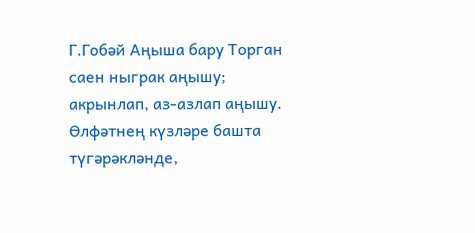Г.Гобәй Аңыша бару Торган саен ныграк аңышу; акрынлап, аз-азлап аңышу. Өлфәтнең күзләре башта түгәрәкләнде,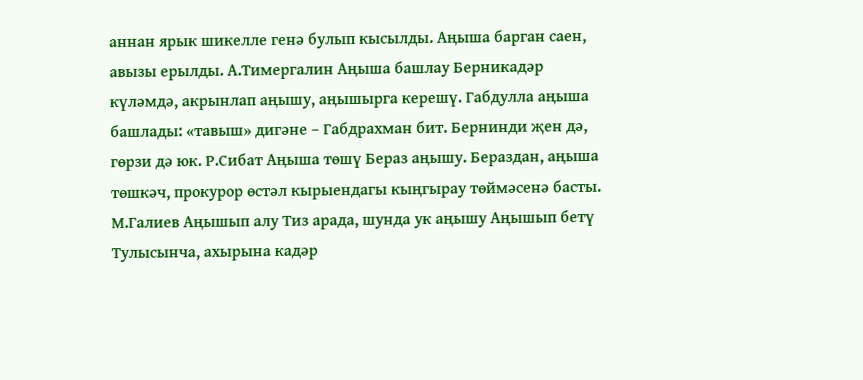аннан ярык шикелле генә булып кысылды. Аңыша барган саен, авызы ерылды. А.Тимергалин Аңыша башлау Берникадәр күләмдә, акрынлап аңышу, аңышырга керешү. Габдулла аңыша башлады: «тавыш» дигәне – Габдрахман бит. Бернинди җен дә, гөрзи дә юк. Р.Сибат Аңыша төшү Бераз аңышу. Бераздан, аңыша төшкәч, прокурор өстәл кырыендагы кыңгырау төймәсенә басты. М.Галиев Аңышып алу Тиз арада, шунда ук аңышу Аңышып бетү Тулысынча, ахырына кадәр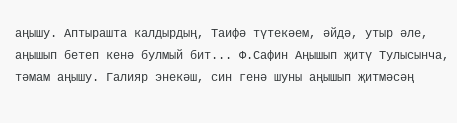аңышу. Аптырашта калдырдың, Таифә түтекәем, әйдә, утыр әле, аңышып бетеп кенә булмый бит... Ф.Сафин Аңышып җитү Тулысынча, тәмам аңышу. Галияр энекәш, син генә шуны аңышып җитмәсәң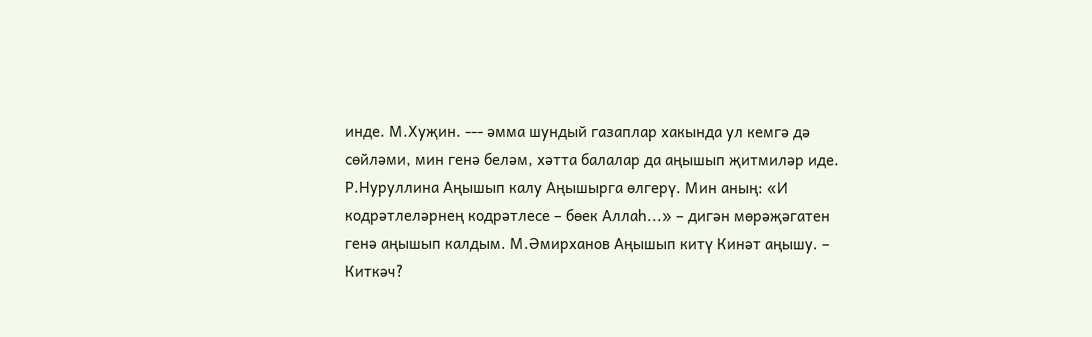инде. М.Хуҗин. --- әмма шундый газаплар хакында ул кемгә дә сөйләми, мин генә беләм, хәтта балалар да аңышып җитмиләр иде. Р.Нуруллина Аңышып калу Аңышырга өлгерү. Мин аның: «И кодрәтлеләрнең кодрәтлесе – бөек Аллаһ...» – дигән мөрәҗәгатен генә аңышып калдым. М.Әмирханов Аңышып китү Кинәт аңышу. – Киткәч?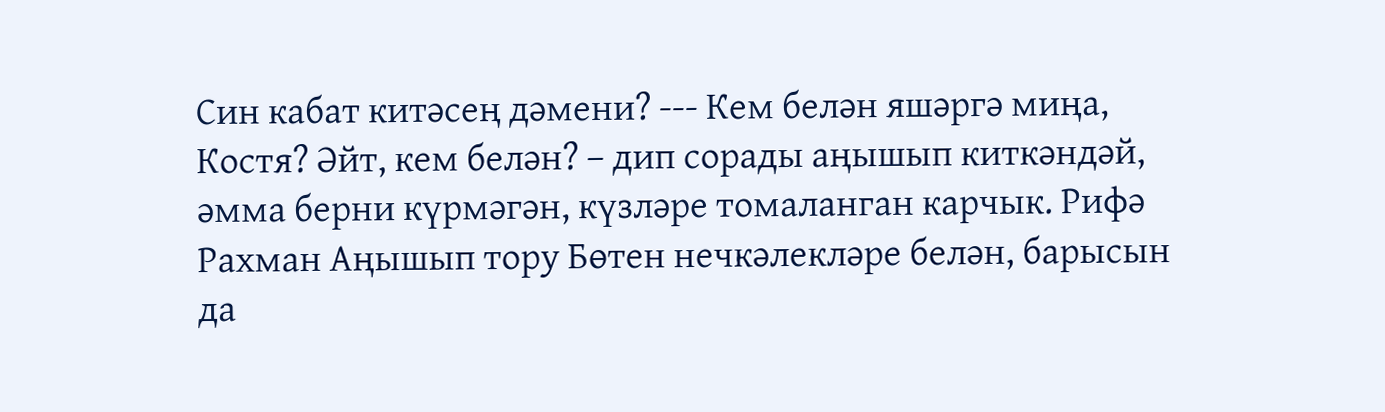Син кабат китәсең дәмени? --- Кем белән яшәргә миңа, Костя? Әйт, кем белән? – дип сорады аңышып киткәндәй, әмма берни күрмәгән, күзләре томаланган карчык. Рифә Рахман Аңышып тору Бөтен нечкәлекләре белән, барысын да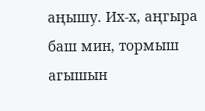аңышу. Их-х, аңгыра баш мин, тормыш агышын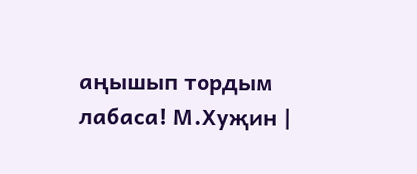аңышып тордым лабаса! М.Хуҗин |